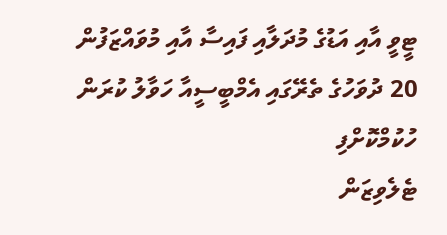ޓީވީ އާއި އަޑުގެ މުދަލާއި ފައިސާ އާއި މުވައްޒަފުން 20 ދުވަހުގެ ތެރޭގައި އެމްބީސީއާ ހަވާލު ކުރަން ހުކުމްކޮށްފި
ޓެލެވިޒަން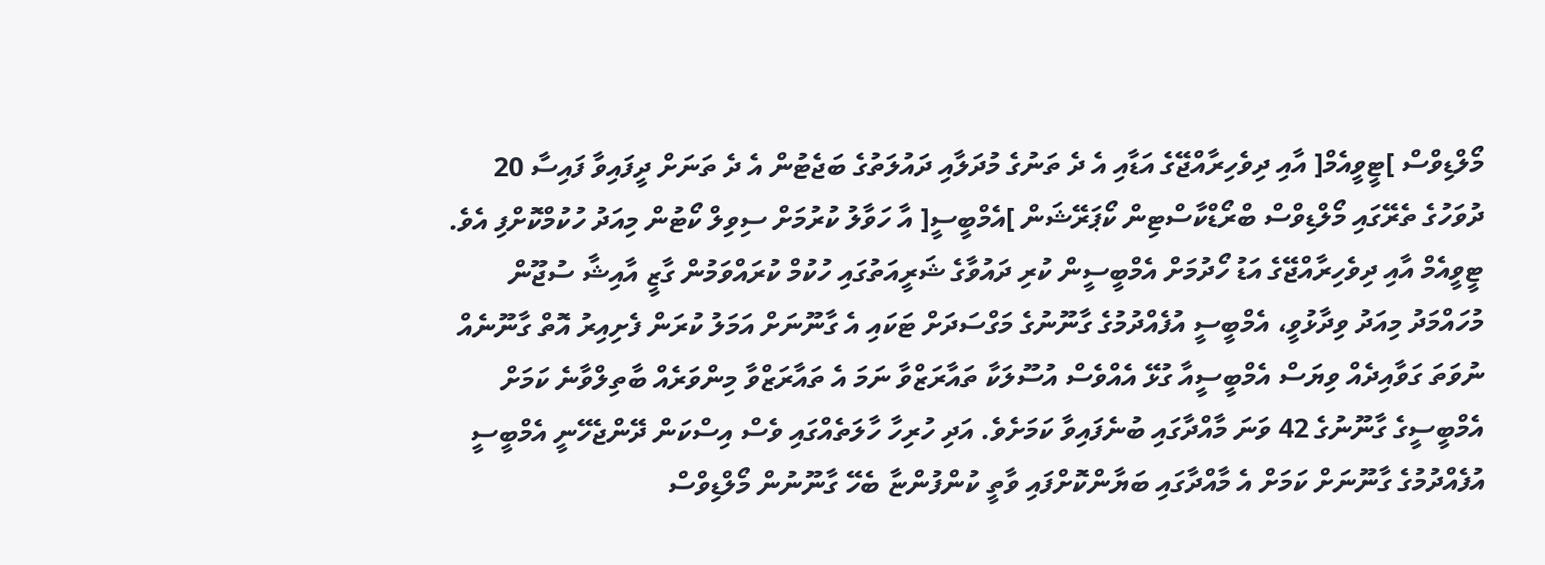މޯލްޑިވްސް ]ޓީވީއެމް[ އާއި ދިވެހިރާއްޖޭގެ އަޑާއި އެ ދެ ތަނުގެ މުދަލާއި ދައުލަތުގެ ބަޖެޓުން އެ ދެ ތަނަށް ދީފައިވާ ފައިސާ 20 ދުވަހުގެ ތެރޭގައި މޯލްޑިވްސް ބްރޯޑްކާސްޓިން ކޯޕަރޭޝަން ]އެމްބީސީ[ އާ ހަވާލު ކުރުމަށް ސިވިލް ކޯޓުން މިއަދު ހުކުމްކޮށްފި އެވެ.
ޓީވީއެމް އާއި ދިވެހިރާއްޖޭގެ އަޑު ހޯދުމަށް އެމްބީސީން ކުރި ދައުވާގެ ޝަރީއަތުގައި ހުކުމް ކުރައްވަމުން ގާޒީ އާއިޝާ ސުޖޫން މުހައްމަދު މިއަދު ވިދާޅުވީ، އެމްބީސީ އުފެއްދުމުގެ ގާނޫނުގެ މަގްސަދަށް ޓަކައި އެ ގާނޫނަށް އަމަލު ކުރަން ފެށިއިރު އޮތް ގާނޫނެއް ނުވަތަ ގަވާއިދެއް ވިޔަސް އެމްބީސީއާ ގުޅޭ އެއްވެސް އުސޫލަކާ ތައާރަޒްވާ ނަމަ އެ ތައާރަޒްވާ މިންވަރެއް ބާތިލްވާނެ ކަމަށް އެމްބީސީގެ ގާނޫނުގެ 42 ވަނަ މާއްދާގައި ބުނެފައިވާ ކަމަށެވެ. އަދި ހުރިހާ ހާލަތެއްގައި ވެސް އިސްކަން ދޭންޖެހޭނީ އެމްބީސީ އުފެއްދުމުގެ ގާނޫނަށް ކަމަށް އެ މާއްދާގައި ބަޔާންކޮށްފައި ވާތީ ކުންފުންޏާ ބެހޭ ގާނޫނުން މޯލްޑިވްސް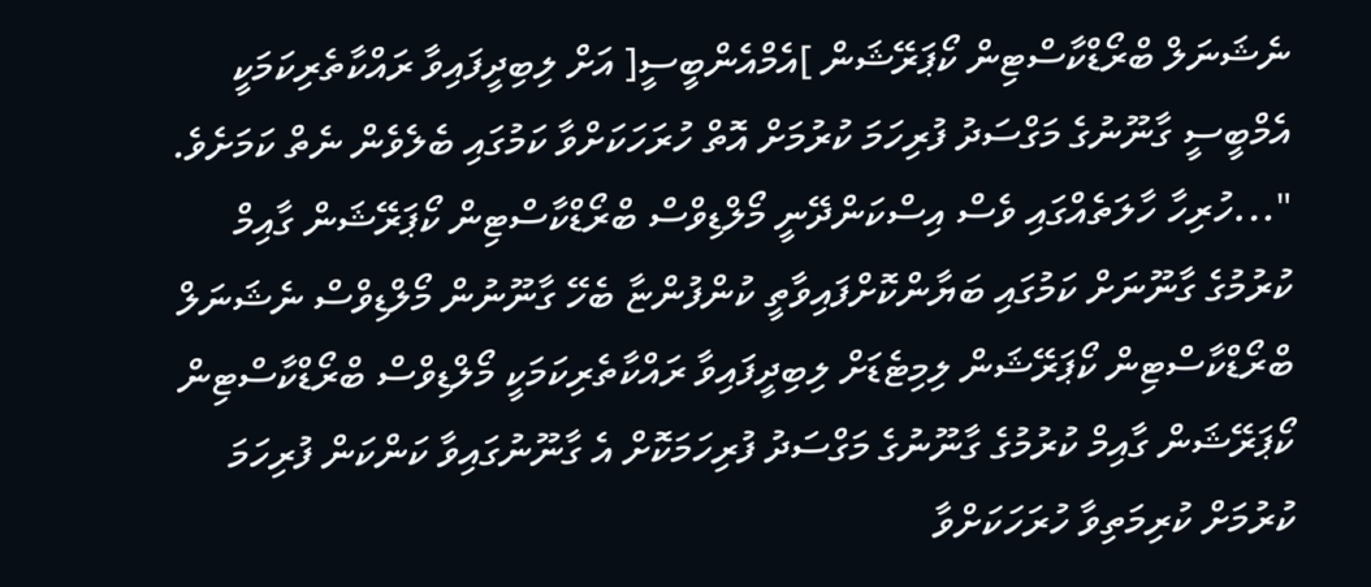ނެޝަނަލް ބްރޯޑްކާސްޓިން ކޯޕަރޭޝަން ]އެމްއެންބީސީ[ އަށް ލިބިދީފައިވާ ރައްކާތެރިކަމަކީ އެމްބީސީ ގާނޫނުގެ މަގްސަދު ފުރިހަމަ ކުރުމަށް އޮތް ހުރަހަކަށްވާ ކަމުގައި ބެލެވެން ނެތް ކަމަށެވެ.
"...ހުރިހާ ހާލަތެއްގައި ވެސް އިސްކަންދޭނީ މޯލްޑިވްސް ބްރޯޑްކާސްޓިން ކޯޕަރޭޝަން ގާއިމް ކުރުމުގެ ގާނޫނަށް ކަމުގައި ބަޔާންކޮށްފައިވާތީ ކުންފުންޏާ ބެހޭ ގާނޫނުން މޯލްޑިވްސް ނެޝަނަލް ބްރޯޑްކާސްޓިން ކޯޕަރޭޝަން ލިމިޓެޑަށް ލިބިދީފައިވާ ރައްކާތެރިކަމަކީ މޯލްޑިވްސް ބްރޯޑްކާސްޓިން ކޯޕަރޭޝަން ގާއިމް ކުރުމުގެ ގާނޫނުގެ މަގްސަދު ފުރިހަމަކޮށް އެ ގާނޫނުގައިވާ ކަންކަން ފުރިހަމަ ކުރުމަށް ކުރިމަތިވާ ހުރަހަކަށްވާ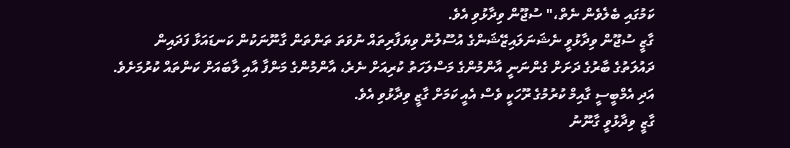ކަމުގައި ބެލެވެން ނެތް،" ސުޖޫން ވިދާޅުވި އެވެ.
ގާޒީ ސުޖޫން ވިދާޅުވީ ނެޝަނަލައިޒޭޝަންގެ އުސޫލުން ވިޔަފާރިތައް ނުވަތަ ތަންތަން ގާނޫނަކުން ކަނޑައަޅާ ފަދައިން ދައުލަތުގެ ބާރުގެ ދަށަށް ގެންނަނީ އާންމުންގެ މަސްލަހަތު ކުރިއަށް ނެރެ، އާންމުންގެ މަންފާ އާއި ލާބައަށް ކަންތައް ކުރުމަށެވެ. އަދި އެމްބީސީ ގާއިމް ކުރުމުގެ ރޫހަކީ ވެސް އެއީ ކަމަށް ގާޒީ ވިދާޅުވި އެވެ.
ގާޒީ ވިދާޅުވީ ގާނޫނު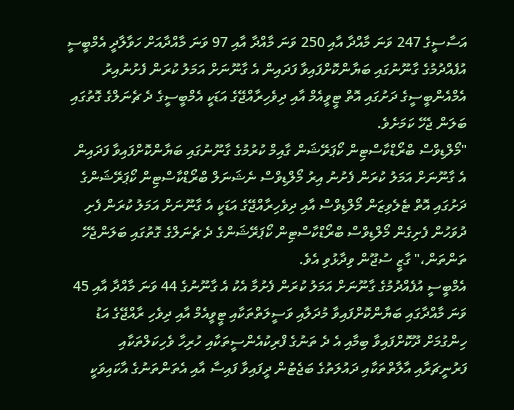އަސާސީގެ 247 ވަނަ މާއްދާ އާއި 250 ވަނަ މާއްދާ އާއި 97 ވަނަ މާއްދާއަށް ހަވާލާދީ އެމްބީސީ އުފެއްދުމުގެ ގާނޫނުގައި ބަޔާންކޮށްފައިވާ ފަދައިން އެ ގާނޫނަށް އަމަލު ކުރަން ފެށުނުއިރު އެމްއެންބީސީގެ ދަށުގައި އޮތް ޓީވީއެމް އާއި ދިވެހިރާއްޖޭގެ އަޑަކީ އެމްބީސީގެ ދެ ޗެނަލްގެ ގޮތުގައި ބަލަން ޖެހޭ ކަމަށެވެ.
"މޯލްޑިވްސް ބްރޯޑްކާސްޓިން ކޯޕަރޭޝަން ގާއިމް ކުރުމުގެ ގާނޫނުގައި ބަޔާންކޮށްފައިވާ ފަދައިން އެ ގާނޫނަށް އަމަލު ކުރަން ފެށުނު އިރު މޯލްޑިވްސް ނެޝަނަލް ބްރޯޑްކާސްޓިން ކޯޕަރޭޝަންގެ ދަށުގައި އޮތް ޓެލެވިޒަން މޯލްޑިވްސް އާއި ދިވެހިރާއްޖޭގެ އަޑަކީ އެ ގާނޫނަށް އަމަލު ކުރަން ފެށި ދުވަހުން ފެށިގެން މޯލްޑިވްސް ބްރޯޑްކާސްޓިން ކޯޕަރޭޝަންގެ ދެ ޗެނަލްގެ ގޮތުގައި ބަލަންޖެހޭ ތަންތަން،" ގާޒީ ސުޖޫން ވިދާޅުވި އެވެ.
އެމްބީސީ އުފެއްދުމުގެ ގާނޫނަށް އަމަލު ކުރަން ފެށުމާ އެކު އެ ގާނޫނުގެ 44 ވަނަ މާއްދާ އާއި 45 ވަނަ މާއްދާގައި ބަޔާންކޮށްފައިވާ މުދަލާއި ވަސީލަތްތަކާއި ޓީވީއެމް އާއި ދިވެހި ރާއްޖޭގެ އަޑު ހިންގުމަށް ދޫކޮށްފައިވާ ބިމާއި އެ ދެ ތަނުގެ ފްރިކުއެންސީތަކާއި ހުރިހާ ވެހިކަލްތަކާއި ފަރުނީޗަރާއި އާލާތްތަކާއި ދައުލަތުގެ ބަޖެޓުން ދީފައިވާ ފައިސާ އާއި އެތަންތަނުގެ އާކައިވަކީ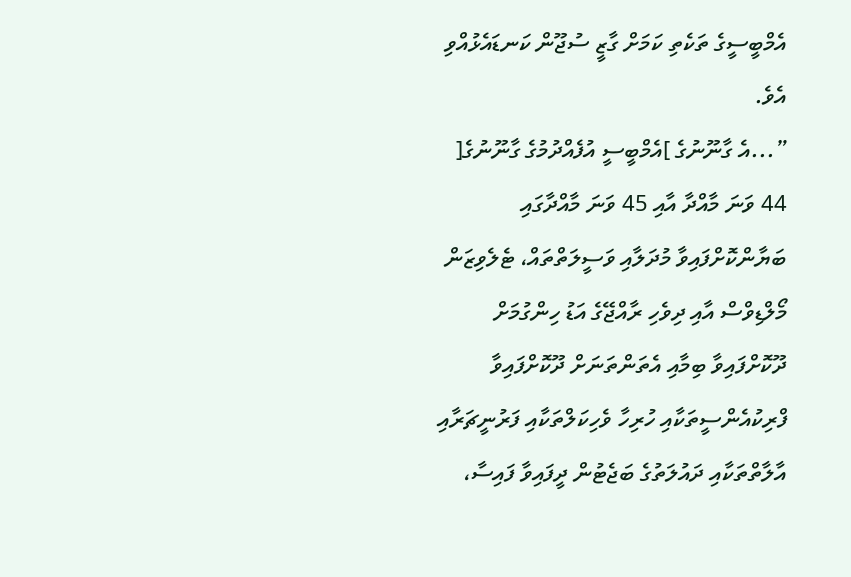އެމްބީސީގެ ތަކެތި ކަމަށް ގާޒީ ސުޖޫން ކަނޑައެޅުއްވި އެވެ.
”...އެ ގާނޫނުގެ ]އެމްބީސީ އުފެއްދުމުގެ ގާނޫނުގެ[ 44 ވަނަ މާއްދާ އާއި 45 ވަނަ މާއްދާގައި ބަޔާންކޮށްފައިވާ މުދަލާއި ވަސީލަތްތައް، ޓެލެވިޒަން މޯލްޑިވްސް އާއި ދިވެހި ރާއްޖޭގެ އަޑު ހިންގުމަށް ދޫކޮށްފައިވާ ބިމާއި އެތަންތަނަށް ދޫކޮށްފައިވާ ފްރިކުއެންސީތަކާއި ހުރިހާ ވެހިކަލްތަކާއި ފަރުނީޗަރާއި އާލާތްތަކާއި ދައުލަތުގެ ބަޖެޓުން ދީފައިވާ ފައިސާ،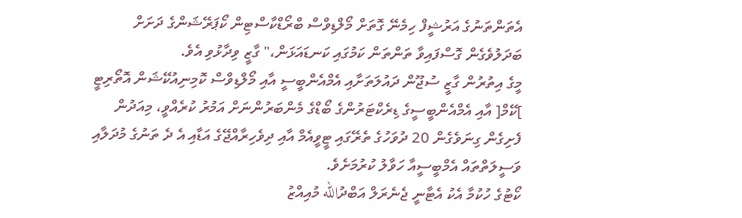އެތަންތަނުގެ އަރުޝީފް ހިމެނޭ ގޮތަށް މޯލްޑިވްސް ބްރޯޑްކާސްޓިން ކޯޕަރޭޝަންގެ ދަށަށް ބަދަލުވެގެން ގޮސްފައިވާ ތަންތަން ކަމުގައި ކަނޑައަޅަން،" ގާޒީ ވިދާޅުވި އެވެ.
މީގެ އިތުރުން ގާޒީ ސުޖޫން ދައުލަތަށާއި އެމްއެންބީސީ އާއި މޯލްޑިވްސް ކޮމިނިއުކޭޝަން އޮތޯރިޓީ ]ކޭމް[ އާއި އެމްއެންބީސީގެ ޑިރެކްޓަރުންގެ ބޯޑްގެ މެންބަރުންނަށް އަމުރު ކުރެއްވީ، މިއަދުން ފެށިގެން ގިނަވެގެން 20 ދުވަހުގެ ތެރޭގައި ޓީވީއެމް އާއި ދިވެހިރާއްޖޭގެ އަޑާއި އެ ދެ ތަނުގެ މުދަލާއި ވަސީލަތްތައް އެމްބީސީއާ ހަވާލު ކުރުމަށެވެ.
ކޯޓުގެ ހުކުމާ އެކު އެޓާނީ ޖެނެރަލް އަބްދުالله މުއިއްޒު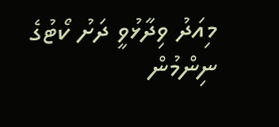މިއަދު ވިދާޅުވީ ދަށު ކޯޓުގެ ނިންމުން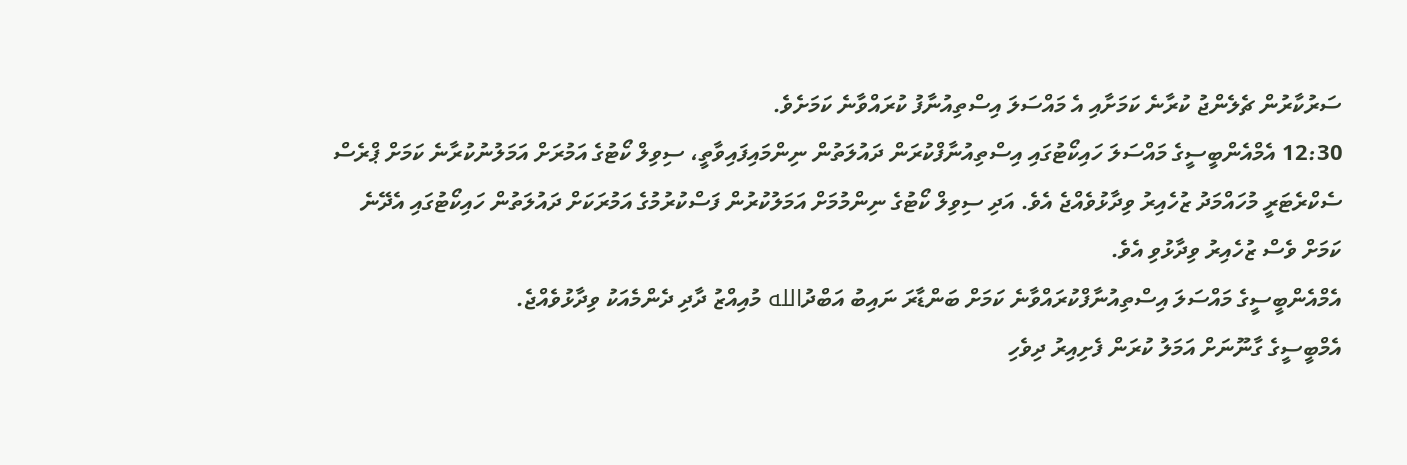ސަރުކާރުން ޗެލެންޖު ކުރާނެ ކަމަށާއި އެ މައްސަލަ އިސްތިއުނާފު ކުރައްވާނެ ކަމަށެވެ.
12:30 އެމްއެންބީސީގެ މައްސަލަ ހައިކޯޓުގައި އިސްތިއުނާފްކުރަން ދައުލަތުން ނިންމައިފައިވާތީ، ސިވިލް ކޯޓުގެ އަމުރަށް އަމަލުނުކުރާނެ ކަމަށް ޕްރެސް ސެކްރެޓަރީ މުހައްމަދު ޒުހެއިރު ވިދާޅުވެއްޖެ އެވެ. އަދި ސިވިލް ކޯޓުގެ ނިންމުމަށް އަމަލުކުރުން ފަސްކުރުމުގެ އަމުރަކަށް ދައުލަތުން ހައިކޯޓުގައި އެދޭނެ ކަމަށް ވެސް ޒުހެއިރު ވިދާޅުވި އެވެ.
އެމްއެންބީސީގެ މައްސަލަ އިސްތިއުނާފްކުރައްވާނެ ކަމަށް ބަންޑާރަ ނައިބު އަބްދުالله މުއިއްޒު ދާދި ދެންމެއަކު ވިދާޅުވެއްޖެ.
އެމްބީސީގެ ގާނޫނަށް އަމަލު ކުރަން ފެށިއިރު ދިވެހި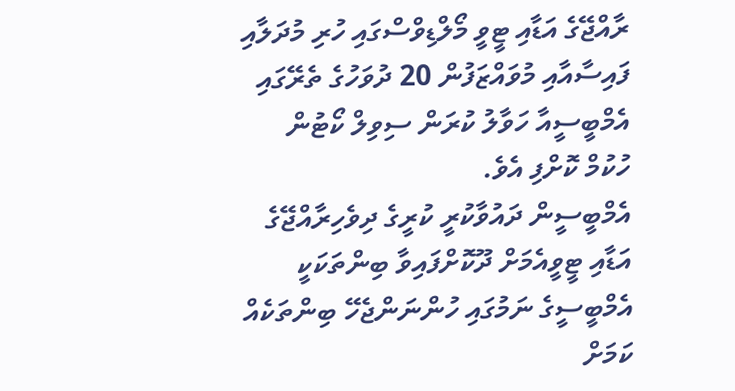ރާއްޖޭގެ އަޑާއި ޓީވީ މޯލްޑިވްސްގައި ހުރި މުދަލާއި ފައިސާއާއި މުވައްޒަފުން 20 ދުވަހުގެ ތެރޭގައި އެމްބީސީއާ ހަވާލު ކުރަން ސިވިލް ކޯޓުން ހުކުމް ކޮށްފި އެވެ.
އެމްބީސީން ދައުވާކުރީ ކުރީގެ ދިވެހިރާއްޖޭގެ އަޑާއި ޓީވީއެމަށް ދޫކޮށްފައިވާ ބިންތަކަކީ އެމްބީސީގެ ނަމުގައި ހުންނަންޖެހޭ ބިންތަކެއް ކަމަށް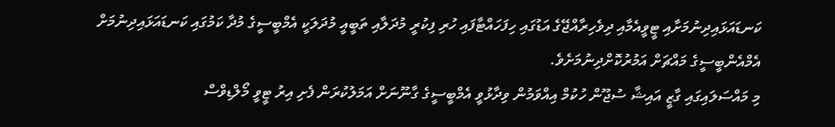ކަނޑައަޅައިދިނުމަށާއި ޓީވީއެމާއި ދިވެހިރާއްޖޭގެ އަޑުގައި ހިފަހައްޓާފައި ހުރި ފިކުރީ މުދަލާއި ތަބީއީ މުދަލަކީ އެމްބީސީގެ މުދާ ކަމުގައި ކަނޑައަޅައިދިނުމަށް އެމްއެންބީސީގެ މައްޗަށް އަމުރުކޮށްދިނުމަށެވެ.
މި މައްސަލައިގައި ގާޒީ އައިޝާ ސުޖޫން ހުކުމް އިއްވަމުން ވިދާޅުވީ އެމްބީސީގެ ގާނޫނަށް އަމަލުކުރަން ފެށި އިރު ޓީވީ މޯލްޑިވްސް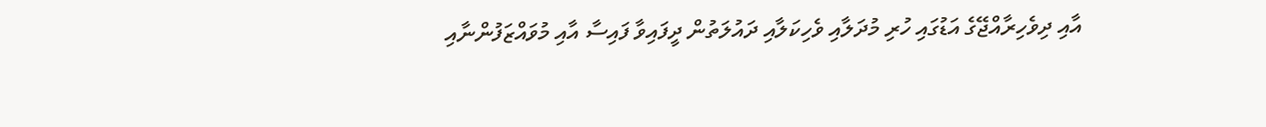އާއި ދިވެހިރާއްޖޭގެ އަޑުގައި ހުރި މުދަލާއި ވެހިކަލާއި ދައުލަތުން ދީފައިވާ ފައިސާ އާއި މުވައްޒަފުންނާއި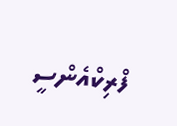ފްރިކްއެންސީ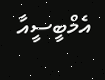އެމްބީސީއާ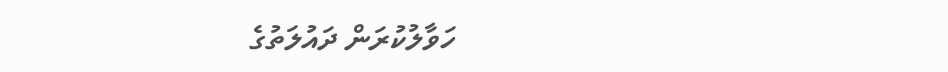ހަވާލުކުރަން ދައުލަތުގެ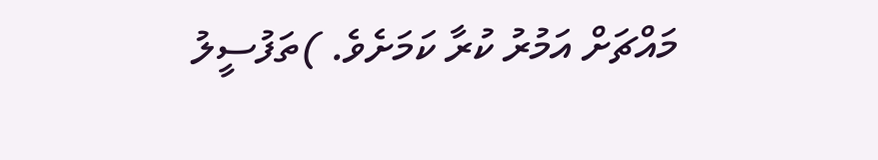މައްޗަށް އަމުރު ކުރާ ކަމަށެވެ. )ތަފުސީލު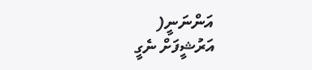އަންނަނީ(
އަރުޝީފަށް ނެގީ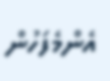އެންމެފަހުން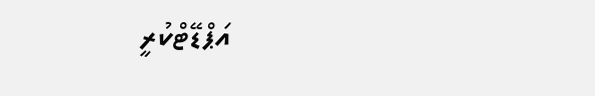އަޕްޑޭޓްކުރީ